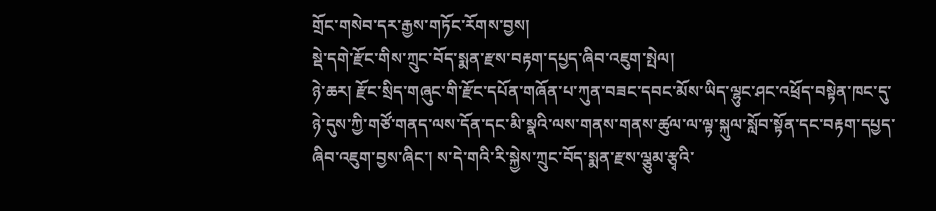གྲོང་གསེབ་དར་རྒྱས་གཏོང་རོགས་བྱས།
སྡེ་དགེ་རྫོང་གིས་ཀྲུང་བོད་སྨན་རྫས་བརྟག་དཔྱད་ཞིབ་འཇུག་སྤེལ།
ཉེ་ཆར། རྫོང་སྲིད་གཞུང་གི་རྫོང་དཔོན་གཞོན་པ་ཀུན་བཟང་དབང་མོས་ཡིད་ལྷུང་ཤང་འཕྲོད་བསྟེན་ཁང་དུ་ཉེ་དུས་ཀྱི་གཙོ་གནད་ལས་དོན་དང་མི་སྣའི་ལས་གནས་གནས་ཚུལ་ལ་ལྟ་སྐུལ་སློབ་སྟོན་དང་བརྟག་དཔྱད་ཞིབ་འཇུག་བྱས་ཞིང་། ས་དེ་གའི་རི་སྐྱེས་ཀྲུང་བོད་སྨན་རྫས་ལྕུམ་རྩྭའི་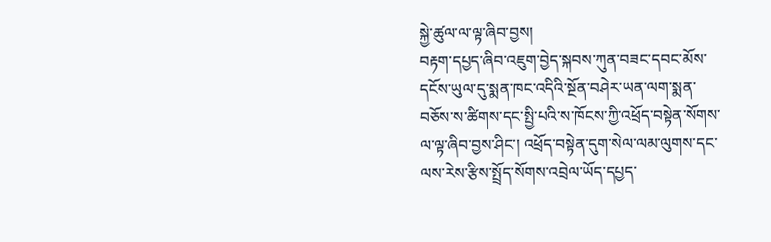སྐྱེ་ཚུལ་ལ་ལྟ་ཞིབ་བྱས།
བརྟག་དཔྱད་ཞིབ་འཇུག་བྱེད་སྐབས་ཀུན་བཟང་དབང་མོས་དངོས་ཡུལ་དུ་སྨན་ཁང་འདིའི་སྔོན་བཤེར་ཡན་ལག་སྨན་བཅོས་ས་ཚིགས་དང་སྤྱི་པའི་ས་ཁོངས་ཀྱི་འཕྲོད་བསྟེན་སོགས་ལ་ལྟ་ཞིབ་བྱས་ཤིང་། འཕྲོད་བསྟེན་དུག་སེལ་ལམ་ལུགས་དང་ལས་རེས་རྩིས་སྤྲོད་སོགས་འབྲེལ་ཡོད་དཔྱད་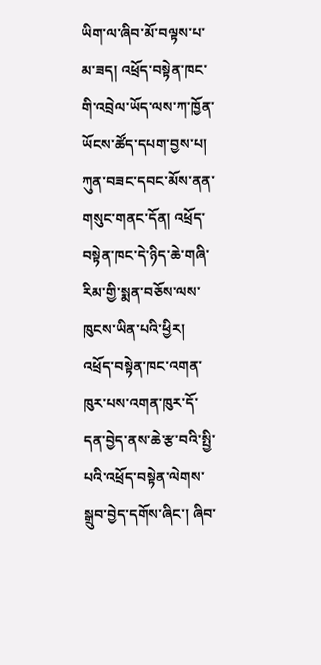ཡིག་ལ་ཞིབ་མོ་བལྟས་པ་མ་ཟད། འཕྲོད་བསྟེན་ཁང་གི་འབྲེལ་ཡོད་ལས་ཀ་ཁྱོན་ཡོངས་ཚོད་དཔག་བྱས་པ། ཀུན་བཟང་དབང་མོས་ནན་གསུང་གནང་དོན། འཕྲོད་བསྟེན་ཁང་དེ་ཉིད་ཆེ་གཞི་རིམ་གྱི་སྨན་བཅོས་ལས་ཁུངས་ཡིན་པའི་ཕྱིར། འཕྲོད་བསྟེན་ཁང་འགན་ཁུར་པས་འགན་ཁུར་དོ་དན་བྱེད་ནས་ཆེ་རྩ་བའི་སྤྱི་པའི་འཕྲོད་བསྟེན་ལེགས་སྒྲུབ་བྱེད་དགོས་ཞིང་། ཞིབ་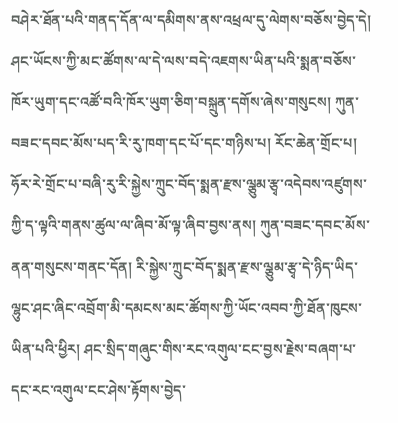བཤེར་ཐོན་པའི་གནད་དོན་ལ་དམིགས་ནས་འཕྲལ་དུ་ལེགས་བཅོས་བྱེད་དེ། ཤང་ཡོངས་ཀྱི་མང་ཚོགས་ལ་དེ་ལས་བདེ་འཇགས་ཡིན་པའི་སྨན་བཅོས་ཁོར་ཡུག་དང་འཚོ་བའི་ཁོར་ཡུག་ཅིག་བསྐྲུན་དགོས་ཞེས་གསུངས། ཀུན་བཟང་དབང་མོས་པད་རི་རུ་ཁག་དང་པོ་དང་གཉིས་པ། རོང་ཆེན་གྲོང་པ། ཧོར་རེ་གྲོང་པ་བཞི་རུ་རི་སྐྱེས་ཀྲུང་བོད་སྨན་རྫས་ལྕུམ་རྩྭ་འདེབས་འཛུགས་ཀྱི་ད་ལྟའི་གནས་ཚུལ་ལ་ཞིབ་མོ་ལྟ་ཞིབ་བྱས་ནས། ཀུན་བཟང་དབང་མོས་ནན་གསུངས་གནང་དོན། རི་སྐྱེས་ཀྲུང་བོད་སྨན་རྫས་ལྕུམ་རྩྭ་དེ་ཉིད་ཡིད་ལྷུང་ཤང་ཞིང་འབྲོག་མི་དམངས་མང་ཚོགས་ཀྱི་ཡོང་འབབ་ཀྱི་ཐོན་ཁུངས་ཡིན་པའི་ཕྱིར། ཤང་སྲིད་གཞུང་གིས་རང་འགུལ་ངང་བྱས་རྗེས་བཞག་པ་དང་རང་འགུལ་ངང་ཤེས་རྟོགས་བྱེད་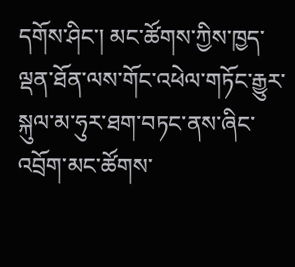དགོས་ཤིང་། མང་ཚོགས་ཀྱིས་ཁྱད་ལྡན་ཐོན་ལས་གོང་འཕེལ་གཏོང་རྒྱུར་སྐུལ་མ་ཧུར་ཐག་བཏང་ནས་ཞིང་འབྲོག་མང་ཚོགས་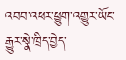འབབ་འཕར་ཕྱུག་འགྱུར་ཡོང་རྒྱུར་སྣེ་ཁྲིད་བྱེད་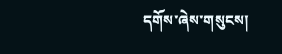དགོས་ཞེས་གསུངས།